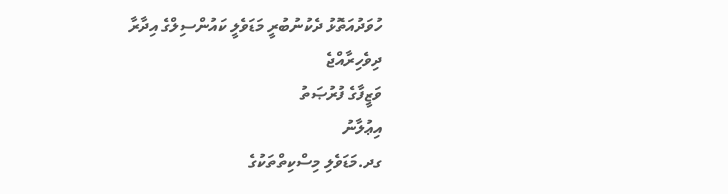ހުވަދުއަތޮޅު ދެކުނުބުރީ މަޑަވެލީ ކައުންސިލްގެ އިދާރާ
ދިވެހިރާއްޖެ
ވަޒީފާގެ ފުރުޞަތު
އިޢުލާނު
ގދ.މަޑަވެލި މިސްކިތްތަކުގެ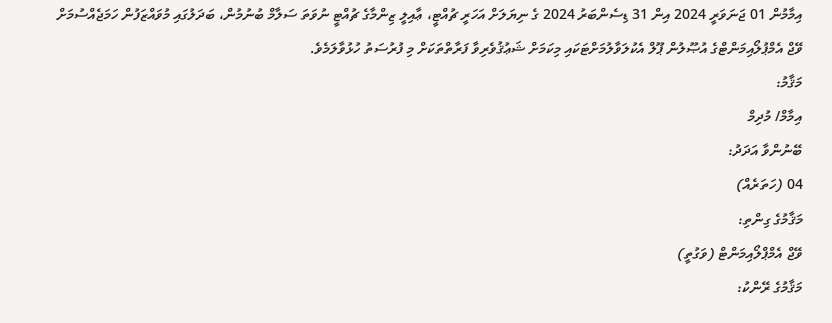އިމާމުން 01 ޖަނަވަރީ 2024 އިން 31 ޑިސެންބަރު 2024 ގެ ނިޔަލަށް އަހަރީ ޗުއްޓީ، ޢާއިލީ ޒިންމާގެ ޗުއްޓީ ނުވަތަ ސަލާމް ބުނުމުން، ބަދަލުގައި މުވައްޒަފުން ހަމަޖެއްސުމަށް ވޭޖް އެމްޕުލޯއިމަންޓްގެ އުޞޫލުން ޕޫލް އެކުލަވާލުމަށްޓަކައި މިކަމަށް ޝަޢުޤުވެރިވާ ފަރާތްތަކަށް މި ފުރުސަތު ހުޅުވާލަމެވެ.
މަޤާމު:
އިމާމް/ މުދިމް
ބޭނުންވާ އަދަދު:
04 (ހަތަރެއް)
މަޤާމުގެ ގިންތި:
ވޭޖް އެމްޕްލޯއިމަންޓް (ވަގުތީ)
މަޤާމުގެ ރޭންކު: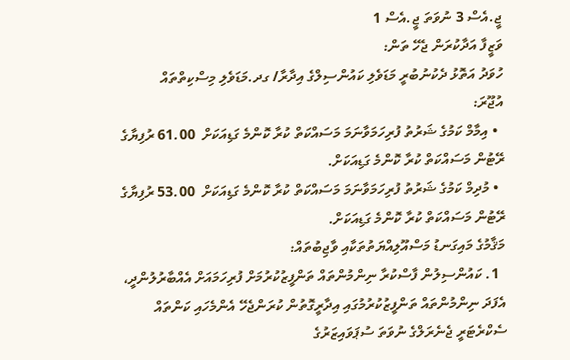ޖީ.އެސް 3 ނުވަތަ ޖީ.އެސް 1
ވަޒީފާ އަދާކުރަން ޖެހޭ ތަން:
ހުވަދު އަތޮޅު ދެކުނުބުރީ މަޑަވެލި ކައުންސިލްގެ އިދާރާ/ ގދ.މަޑަވެލި މިސްކިތްތައް
އުޖޫރަ:
  • އިމާމް ކަމުގެ ޝަރުތު ފުރިހަމަވާނަމަ މަސައްކަތް ކުރާ ކޮންމެ ގަޑިއަކަށް  61.00 ރުފިޔާގެ ރޭޓުން މަސައްކަތް ކުރާ ކޮންމެ ގަޑިއަކަށް.
  • މުދިމް ކަމުގެ ޝަރުތު ފުރިހަމަވާނަމަ މަސައްކަތް ކުރާ ކޮންމެ ގަޑިއަކަށް  53.00 ރުފިޔާގެ ރޭޓުން މަސައްކަތް ކުރާ ކޮންމެ ގަޑިއަކަށް.
މަޤާމުގެ މައިގަނޑު މަސްއޫލިއްޔަތުތަކާއި ވާޖިބުތައް:
  1. ކައުންސިލުން ފާސްކުރާ ނިންމުންތައް ތަންފީޒުކުރުމަށް ފުރިހަމައަށް އެއްބާރުލުންދީ، އެފަދަ ނިންމުންތައް ތަންފީޒުކުރުމުގައި އިދާރީގޮތުން ކުރަންޖެހޭ އެންމެހައި ކަންތައް ސެކްރެޓަރީ ޖެނެރަލްގެ ނުވަތަ ސުޕަވައިޒަރުގެ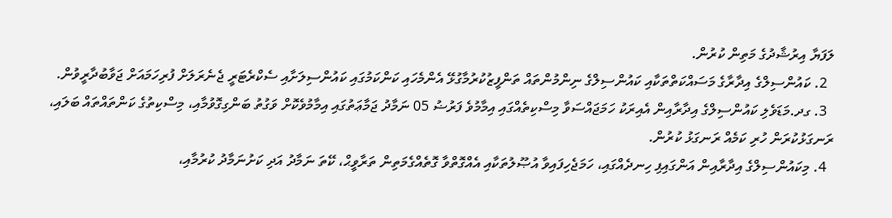ލަފަޔާ އިރުޝާދުގެ މަތިން ކުރުން.
  2. ކައުންސިލްގެ އިދާރާގެ މަސައްކަތްތަކާއި ކައުންސިލްގެ ނިންމުންތައް ތަންފީޒުކުރުމާގުޅޭ އެންމެހައި ކަންކަމުގައި ކައުންސިލަށާއި ސެކްރެޓަރީ ޖެނެރަލަށް ފުރިހަމައަށް ޖަވާބުދާރީވުން.
  3. ގދ.މަޑަވެލި ކައުންސިލްގެ އިދާރާއިން އެއިރަކު ހަމަޖައްސަވާ މިސްކިތެއްގައި އިމާމުވެ ފަރުޟު 05 ނަމާދު ޖަމާޢަތުގައި އިމާމުވެކޮށް ވަގުތު ބަންގިގޮވުމާއި، މިސްކިތުގެ ކަންތައްތައް ބަލައި، ރަނގަޅުކުރަން ހުރި ކަމެއް ރަނގަޅު ކުރުން.
  4. މިކައުންސިލްގެ އިދާރާއިން އަންގައިފި ހިނދެއްގައި، ހަމަޖެހިފައިވާ އުޞޫލުތަކާއި އެއްގޮތްވާ ގޮތެއްގެމަތިން ތަރާވީޙް، ކޭތަ ނަމާދު އަދި ކަށުނަމާދު ކުރުމާއި،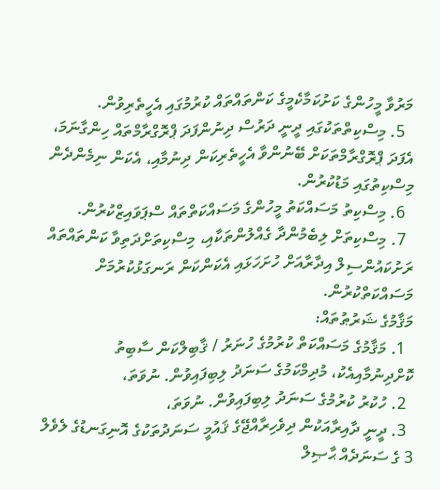މަރުވާ މީހުންގެ ކަށުކަމާކެމީގެ ކަންތައްތައް ކުރުމުގައި އެހީތެރިވުން.
  5. މިސްކިތްތަކުގައި ދީނީ ދަރުސް ދިނުންފަދަ ޕްރޮގްރާމްތައް ހިންގާނަމަ، އެފަދަ ޕްރޮގްރާމްތަކަށް ބޭނުންވާ އެހީތެރިކަން ދިނުމާއި، އެކަން ނިމެންދެން މިސްކިތުގައި މަޑުކުރުން.
  6. މިސްކިތު މަސައްކަތު މީހުންގެ މަސައްކަތްތައް ސްޕަވައިޒްކުރުން.
  7. މިސްކިތަށް ލިބެމުންދާ ގެއްލުންތަކާއި، މިސްކިތަށްދަތިވާ ކަންތައްތައް ރަށުކައުންސިލް އިދާރާއަށް ހުށަހަޅައި އެކަންކަން ރަނގަޅުކުރުމަށް މަސައްކަތްކުރުން.
މަޤާމުގެ ޝަރުޠުތައް:
  1. މަޤާމުގެ މަސައްކަތް ކުރުމުގެ ހުނަރު / ޤާބިލްކަން ސާބިތު ކޮށްދިނުމާއިއެކު، މުދިމްކަމުގެ ސަނަދު ލިބިފައިވުން. ނުވަތަ،
  2. ހުކުރު ކުރުމުގެ ސަނަދު ލިބިފައިވުން. ނުވަތަ،
  3. ދީނީ ދާއިރާއަކުން ދިވެހިރާއްޖޭގެ ޤައުމީ ސަނަދުތަކުގެ އޮނިގަނޑުގެ ލެވެލް 3 ގެ ސަނަދެއް ޙާޞިލް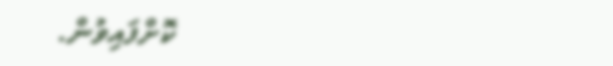ކޮށްފައިވުން.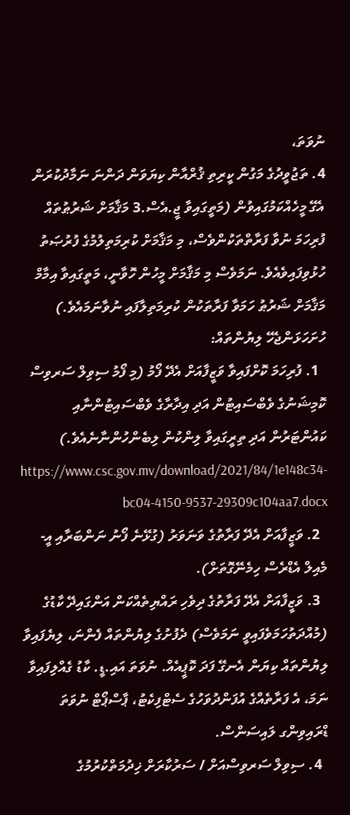ނުވަތަ،
4. ތަޖުވީދުގެ މަގުން ކީރިތި ޤުރްއާން ކިޔަވަން ދަންނަ ނަމާދުކުރަން އެގޭ މީހެއްކަމުގައިވުން (މަތީގައިވާ ޖީ.އެސް.3 މަޤާމަށް ޝަރުޠުތައް ފުރިހަމަ ނުވާ ފަރާތްތަކުންވެސް، މި މަޤާމަށް ކުރިމަތިލުމުގެ ފުރުޞަތު ހުޅުވިފައިވެއެވެ. ނަމަވެސް މި މަޤާމަށް މީހުން ހޮވާނީ، މަތީގައިވާ އިމާމް މަޤާމަށް ޝަރުޠު ހަމަވާ ފަރާތަކުން ކުރިމަތިލާފައި ނުވާނަމައެވެ.)
ހުށަހަޅަންޖެހޭ ލިޔުންތައް:
  1. ފުރިހަމަ ކޮށްފައިވާ ވަޒީފާއަށް އެދޭ ފޯމު (މި ފޯމު ސިވިލް ސަރވިސް ކޮމިޝަނުގެ ވެބްސައިޓުން އަދި އިދާރާގެ ވެބްސައިޓުންނާއި ކައުންޓަރުން އަދި ތިރީގައިވާ ލިންކުން ލިބެންހުންނާނެއެވެ.)  https://www.csc.gov.mv/download/2021/84/1e148c34-bc04-4150-9537-29309c104aa7.docx
  2. ވަޒީފާއަށް އެދޭ ފަރާތުގެ ވަނަވަރު (ގުޅޭނެ ފޯނު ނަންބަރާއި އީ-މެއިލް އެޑްރެސް ހިމެނޭގޮތަށް).
  3. ވަޒީފާއަށް އެދޭ ފަރާތުގެ ދިވެހި ރައްޔިތެއްކަން އަންގައިދޭ ކާޑުގެ (މުއްދަތުހަމަވެފައިވީ ނަމަވެސް) ދެފުށުގެ ލިޔުންތައް ފެންނަ، ލިޔެފައިވާ ލިޔުންތައް ކިޔަން އެނގޭ ފަދަ ކޮޕީއެއް. ނުވަތަ އައި.ޑީ. ކާޑު ގެއްލިފައިވާ ނަމަ، އެ ފަރާތެއްގެ އުފަންދުވަހުގެ ސެޓްފިކެޓު، ޕާސްޕޯޓް ނުވަތަ ޑްރައިވިންގ ލައިސަންސް.
  4. ސިވިލް ސަރވިސްއަށް / ސަރުކާރަށް ޚިދުމަތްކުރުމުގެ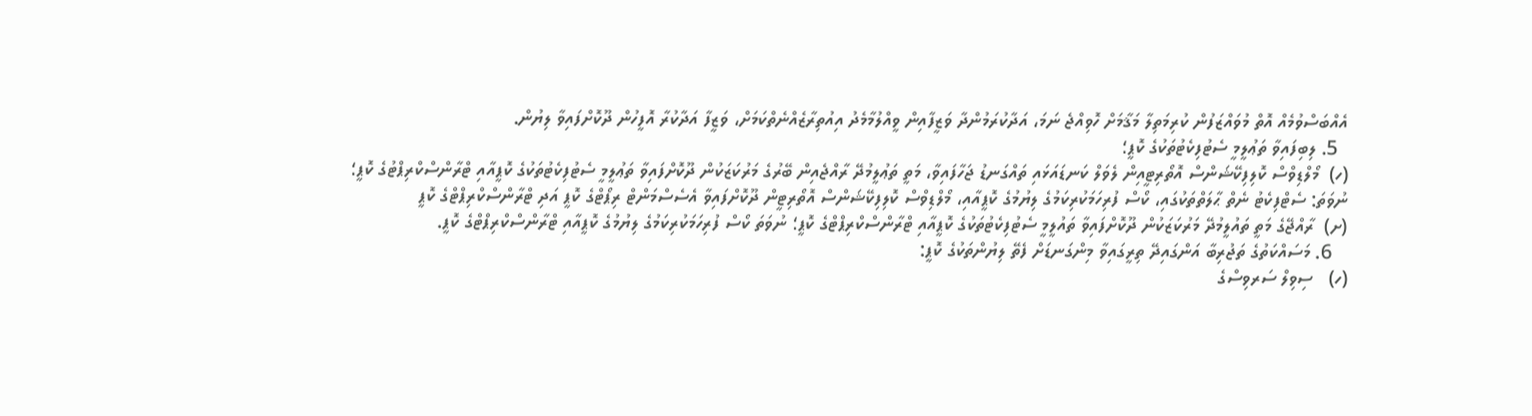އެއްބަސްވުމެއް އޮތް މުވައްޒަފުން ކުރިމަތިލާ މަޤާމަށް ހޮވިއްޖެ ނަމަ، އަދާކުރަމުންދާ ވަޒީފާއިން ވީއްލުމާމެދު އިއުތިރާޒެއްނެތްކަމަށް، ވަޒީފާ އަދާކުރާ އޮފީހުން ދޫކޮށްފައިވާ ލިޔުން.
  5. ލިބިފައިވާ ތަޢުލީމީ ސެޓުފިކެޓުތަކުގެ ކޮޕީ؛
(ހ)  މޯލްޑިވްސް ކޮލިފިކޭޝަންސް އޮތޯރިޓީއިން ލެވަލް ކަނޑައަޅައި ތައްގަނޑު ޖަހާފައިވާ، މަތީ ތަޢުލީމުދޭ ރާއްޖެއިން ބޭރުގެ މަރުކަޒަކުން ދޫކޮށްފައިވާ ތަޢުލީމީ ސެޓުފިކެޓުތަކުގެ ކޮޕީއާއި ޓްރާންސްކްރިޕްޓުގެ ކޮޕީ؛ ނުވަތަ: ސެޓްފިކެޓު ނެތް ޙާލަތްތަކުގައި، ކޯސް ފުރިހަމަކުރިކަމުގެ ލިޔުމުގެ ކޮޕީއާއި، މޯލްޑިވްސް ކޮލިފިކޭޝަންސް އޮތޯރިޓީން ދޫކޮށްފައިވާ އެސެސްމަންޓް ރިޕޯޓްގެ ކޮޕީ އަދި ޓްރާންސްކްރިޕްޓްގެ ކޮޕީ
(ށ)  ރާއްޖޭގެ މަތީ ތައުލީމުދޭ މަރުކަޒަކުން ދޫކޮށްފައިވާ ތައުލީމީ ސެޓުފިކެޓުތަކުގެ ކޮޕީއާއި ޓްރާންސްކްރިޕްޓްގެ ކޮޕީ؛ ނުވަތަ ކޯސް ފުރިހަމަކުރިކަމުގެ ލިޔުމުގެ ކޮޕީއާއި ޓްރާންސްކްރިޕްޓްގެ ކޮޕީ.
   6. މަސައްކަތުގެ ތަޖުރިބާ އަންގައިދޭ ތިރީގައިވާ މިންގަނޑަށް ފެތޭ ލިޔުންތަކުގެ ކޮޕީ:
(ހ)   ސިވިލް ސަރވިސްގެ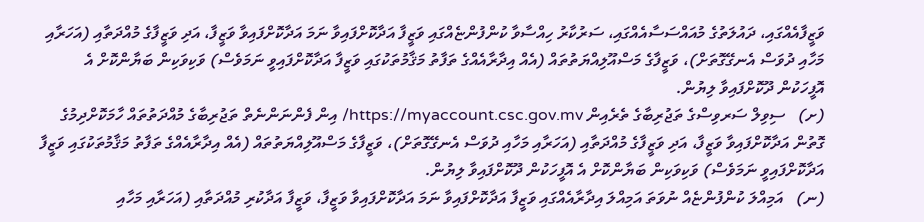ވަޒީފާއެއްގައި، ދައުލަތުގެ މުއައްސަސާއެއްގައި، ސަރުކާރު ހިއްސާވާ ކުންފުންޏެއްގައި ވަޒީފާ އަދާކޮށްފައިވާ ނަމަ އަދާކޮށްފައިވާ ވަޒީފާ، އަދި ވަޒީފާގެ މުއްދަތާއި (އަހަރާއި މަހާއި ދުވަސް އެނގޭގޮތަށް)، ވަޒީފާގެ މަސްއޫލިއްޔަތުތައް (އެއް އިދާރާއެއްގެ ތަފާތު މަޤާމުތަކުގައި ވަޒީފާ އަދާކޮށްފައިވީ ނަމަވެސް) ވަކިވަކިން ބަޔާންކޮށް އެ އޮފީހަކުން ދޫކޮށްފައިވާ ލިޔުން.
(ށ)   ސިވިލް ސަރވިސްގެ ތަޖުރިބާގެ ތެރެއިން https://myaccount.csc.gov.mv/ އިން ފެންނަންނެތް ތަޖުރިބާގެ މުއްދަތުތައް ހާމަކޮށްދިމުގެ ގޮތުން އަދާކޮށްފައިވާ ވަޒީފާ، އަދި ވަޒީފާގެ މުއްދަތާއި (އަހަރާއި މަހާއި ދުވަސް އެނގޭގޮތަށް)، ވަޒީފާގެ މަސްއޫލިއްޔަތުތައް (އެއް އިދާރާއެއްގެ ތަފާތު މަޤާމުތަކުގައި ވަޒީފާ އަދާކޮށްފައިވީ ނަމަވެސް) ވަކިވަކިން ބަޔާންކޮށް އެ އޮފީހަކުން ދޫކޮށްފައިވާ ލިޔުން.
(ނ)   އަމިއްލަ ކުންފުންޏެއް ނުވަތަ އަމިއްލަ އިދާރާއެއްގައި ވަޒީފާ އަދާކޮށްފައިވާ ނަމަ އަދާކޮށްފައިވާ ވަޒީފާ، ވަޒީފާ އަދާކުރި މުއްދަތާއި (އަހަރާއި މަހާއި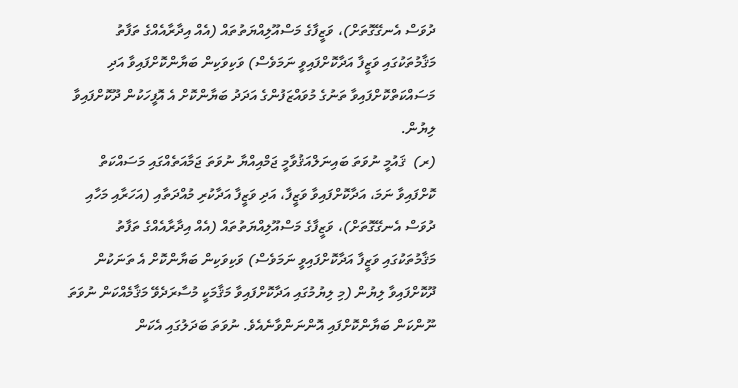ދުވަސް އެނގޭގޮތަށް)، ވަޒީފާގެ މަސްއޫލިއްޔަތުތައް (އެއް އިދާރާއެއްގެ ތަފާތު މަޤާމުތަކުގައި ވަޒީފާ އަދާކޮށްފައިވީ ނަމަވެސް) ވަކިވަކިން ބަޔާންކޮށްފައިވާ އަދި މަސައްކަތްކޮށްފައިވާ ތަނުގެ މުވައްޒަފުންގެ އަދަދު ބަޔާންކޮށް އެ އޮފީހަކުން ދޫކޮށްފައިވާ ލިޔުން.
(ރ)  ޤައުމީ ނުވަތަ ބައިނަލްއަޤުވާމީ ޖަމްއިއްޔާ ނުވަތަ ޖަމާއަތެއްގައި މަސައްކަތް ކޮށްފައިވާ ނަމަ، އަދާކޮށްފައިވާ ވަޒީފާ، އަދި ވަޒީފާ އަދާކުރި މުއްދަތާއި (އަހަރާއި މަހާއި ދުވަސް އެނގޭގޮތަށް)، ވަޒީފާގެ މަސްއޫލިއްޔަތުތައް (އެއް އިދާރާއެއްގެ ތަފާތު މަޤާމުތަކުގައި ވަޒީފާ އަދާކޮށްފައިވީ ނަމަވެސް) ވަކިވަކިން ބަޔާންކޮށް އެ ތަނަކުން ދޫކޮށްފައިވާ ލިޔުން (މި ލިޔުމުގައި އަދާކޮށްފައިވާ މަޤާމަކީ މުސާރަދެވޭ މަޤާމެއްކަން ނުވަތަ ނޫންކަން ބަޔާންކޮށްފައި އޮންނަންވާނެއެވެ. ނުވަތަ ބަދަލުގައި އެކަން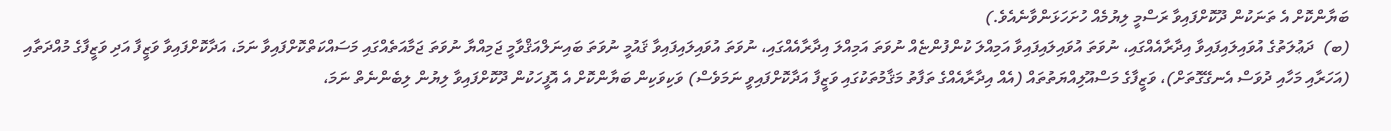ބަޔާންކޮށް އެ ތަނަކުން ދޫކޮށްފައިވާ ރަސްމީ ލިޔުމެއް ހުށަހަޅަންވާނެއެވެ.)
(ބ)  ދަޢުލަތުގެ އުވައިލައިފައިވާ އިދާރާއެއްގައި، ނުވަތަ އުވައިލައިފައިވާ އަމިއްލަ ކުންފުންޏެއް ނުވަތަ އަމިއްލަ އިދާރާއެއްގައި، ނުވަތަ އުވައިލައިފައިވާ ޤައުމީ ނުވަތަ ބައިނަލްއަޤްވާމީ ޖަމިއްޔާ ނުވަތަ ޖަމާއަތެއްގައި މަސައްކަތްކޮށްފައިވާ ނަމަ، އަދާކޮށްފައިވާ ވަޒީފާ އަދި ވަޒީފާގެ މުއްދަތާއި (އަހަރާއި މަހާއި ދުވަސް އެނގޭގޮތަށް)، ވަޒީފާގެ މަސްއޫލިއްޔަތުތައް (އެއް އިދާރާއެއްގެ ތަފާތު މަޤާމުތަކުގައި ވަޒީފާ އަދާކޮށްފައިވީ ނަމަވެސް) ވަކިވަކިން ބަޔާންކޮށް އެ އޮފީހަކުން ދޫކޮށްފައިވާ ލިޔުން ލިބެންނެތް ނަމަ،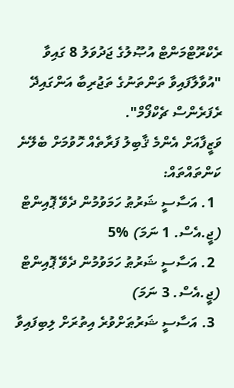ރެކްރޫޓްމަންޓް އުޞޫލުގެ ޖަދުވަލު 8 ގައިވާ "އުވާލާފައިވާ ތަންތަނުގެ ތަޖުރިބާ އަންގައިދޭ ރެފަރެންސް ޗެކްފޯމް".
ވަޒީފާއަށް އެންމެ ޤާބިލު ފަރާތެއް ހޮވުމަށް ބެލޭނެ ކަންތައްތައް:
  1. އަސާސީ ޝަރުޠު ހަމަވުމުން ދެވޭ ޕޮއިންޓް (ޖީ.އެސް. 1 ނަމަ) %5
  2. އަސާސީ ޝަރުޠު ހަމަވުމުން ދެވޭ ޕޮއިންޓް (ޖީ.އެސް. 3 ނަމަ)
  3. އަސާސީ ޝަރުޠަށްވުރެ އިތުރަށް ލިބިފައިވާ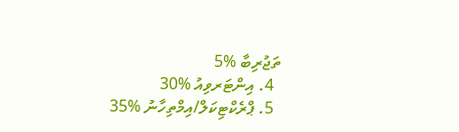ތަޖުރިބާ %5
  4. އިންޓަރވިއު %30
  5. ޕްރެކްޓިކަލް/އިމްތިހާނު %35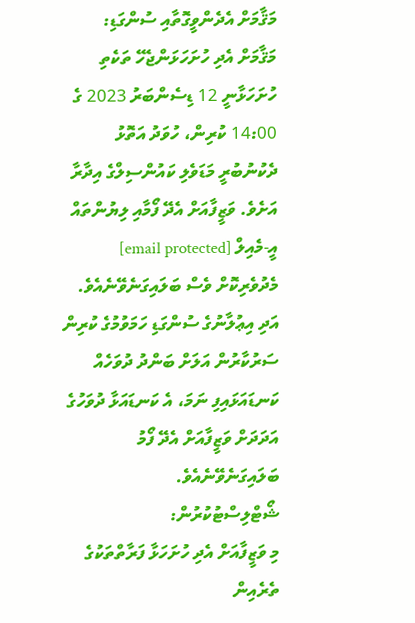މަޤާމަށް އެދެންވީގޮތާއި ސުންގަޑި:
މަޤާމަށް އެދި ހުށަހަޅަންޖެހޭ ތަކެތި ހުށަހަޅާނީ 12 ޑިސެންބަރު 2023 ގެ 14:00 ކުރިން، ހުވަދު އަތޮޅު ދެކުނުބުރީ މަޑަވެލި ކައުންސިލްގެ އިދާރާ އަށެވެ. ވަޒީފާއަށް އެދޭ ފޯމާއި ލިޔުންތައް އީ-މެއިލް [email protected] މެދުވެރިކޮށް ވެސް ބަލައިގަނެވޭނެއެވެ.
އަދި އިޢުލާނުގެ ސުންގަޑި ހަމަވުމުގެ ކުރިން ސަރުކާރުން އަލަށް ބަންދު ދުވަހެއް ކަނޑައަޅައިފި ނަމަ، އެ ކަނޑައަޅާ ދުވަހުގެ އަދަދަށް ވަޒީފާއަށް އެދޭ ފޯމު ބަލައިގަނެވޭނެއެވެ.
ޝޯޓްލިސްޓުކުރުން:
މި ވަޒީފާއަށް އެދި ހުށަހަޅާ ފަރާތްތަކުގެ ތެރެއިން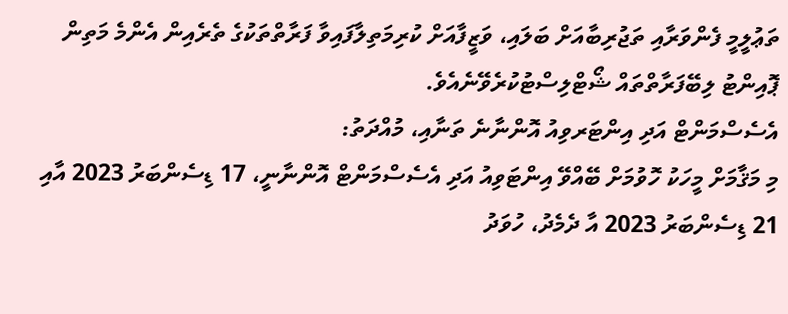ތަޢުލީމީ ފެންވަރާއި ތަޖުރިބާއަށް ބަލައި، ވަޒީފާއަށް ކުރިމަތިލާފައިވާ ފަރާތްތަކުގެ ތެރެއިން އެންމެ މަތިން ޕޮއިންޓު ލިބޭފަރާތްތައް ޝޯޓްލިސްޓުކުރެވޭނެއެވެ.
އެސެސްމަންޓް އަދި އިންޓަރވިއު އޮންނާނެ ތަނާއި، މުއްދަތު:
މި މަޤާމަށް މީހަކު ހޮވުމަށް ބޭއްވޭ އިންޓަވިއު އަދި އެސެސްމަންޓް އޮންނާނީ، 17 ޑިސެންބަރު 2023 އާއި 21 ޑިސެންބަރު 2023 އާ ދެމެދު، ހުވަދު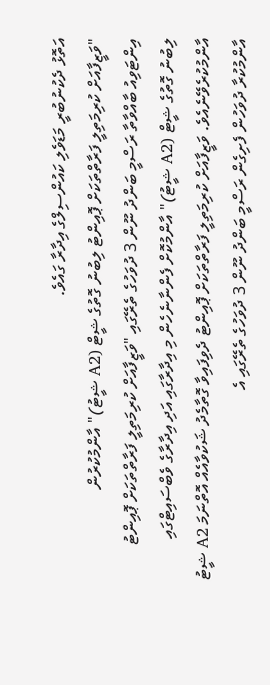އަތޮޅު ދެކުނުބުރީ މަޑަވެލި ކައުންސިލްގެ އިދާރާ ގައެވެ.
"ވަޒީފާއަށް ކުރިމަތިލީ ފަރާތްތަކަށް ޕޮއިންޓު ލިބުނު ގޮތުގެ ޝީޓް (A2 ޝީޓު)" އާންމުކުރުން
އިންޓަވިއު ބާއްވާތާ ރަސްމީ ބަންދު ނޫން 3 ދުވަހުގެ ތެރޭގައި "ވަޒީފާއަށް ކުރިމަތިލީ ފަރާތްތަކަށް ޕޮއިންޓު ލިބުނު ގޮތުގެ ޝީޓް (A2 ޝީޓު)" އާންމުކޮށް ފެންނާނެހެން މި އިދާރާގައި އަދި އިދާރާގެ ވެބްސައިޓްގައި އާންމުކުރެވޭނެއެވެ. ވަޒީފާއަށް ކުރިމަތިލީ ފަރާތްތަކަށް ޕޮއިންޓު ދެވިފައިވާ ގޮތާމެދު ޝަކުވާއެއް އޮތްނަމަ A2 ޝީޓު އާންމުކުރާ ދުވަހުން ފެށިގެން ރަސްމީ ބަންދު ނޫން 3 ދުވަހުގެ ތެރޭގައި އެ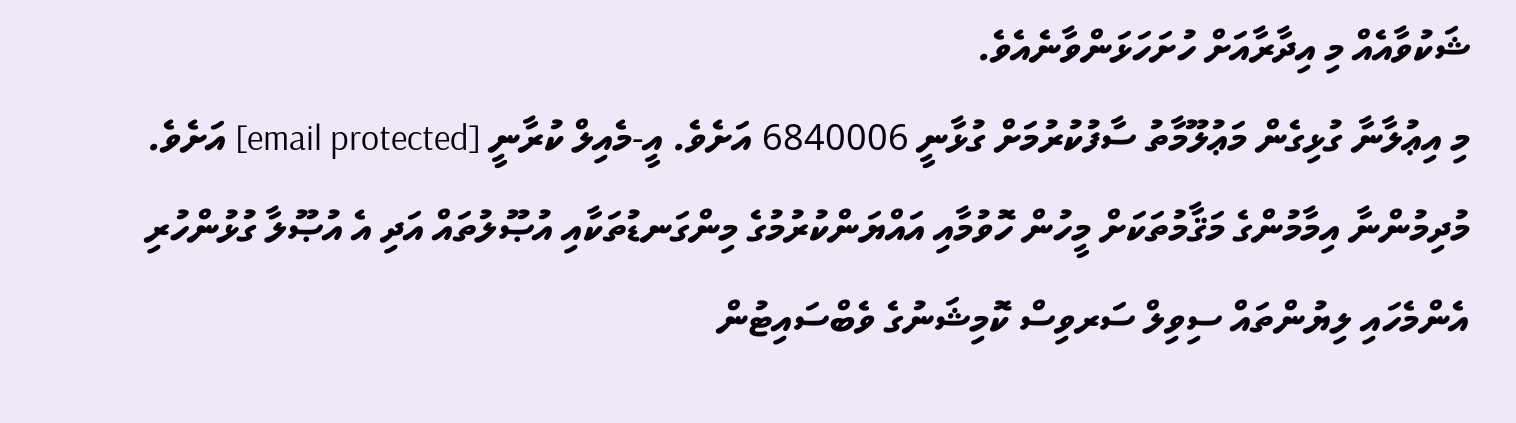ޝަކުވާއެއް މި އިދާރާއަށް ހުށަހަޅަންވާނެއެވެ.
މި އިޢުލާނާ ގުޅިގެން މަޢުލޫމާތު ސާފުކުރުމަށް ގުޅާނީ 6840006 އަށެވެ. އީ-މެއިލް ކުރާނީ [email protected] އަށެވެ.
މުދިމުންނާ އިމާމުންގެ މަޤާމުތަކަށް މީހުން ހޮވުމާއި އައްޔަންކުރުމުގެ މިންގަނޑުތަކާއި އުޞޫލުތައް އަދި އެ އުޞޫލާ ގުޅުންހުރި އެންމެހައި ލިޔުންތައް ސިވިލް ސަރވިސް ކޮމިޝަނުގެ ވެބްސައިޓުން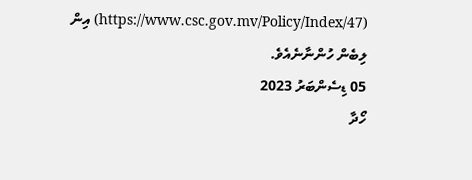(https://www.csc.gov.mv/Policy/Index/47) އިން ލިބެން ހުންނާނެއެވެ.
05 ޑިސެންބަރު 2023
ހޯދާ